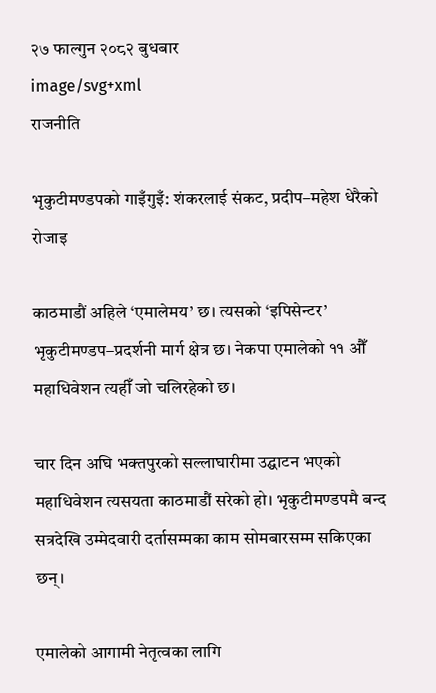२७ फाल्गुन २०८२ बुधबार
image/svg+xml
राजनीति

भृकुटीमण्डपको गाइँगुइँ: शंकरलाई संकट, प्रदीप–महेश धेरैको रोजाइ

काठमाडौं अहिले ‘एमालेमय’ छ। त्यसको ‘इपिसेन्टर’ भृकुटीमण्डप–प्रदर्शनी मार्ग क्षेत्र छ। नेकपा एमालेको ११ औँ महाधिवेशन त्यहीँ जो चलिरहेको छ।

चार दिन अघि भक्तपुरको सल्लाघारीमा उद्घाटन भएको महाधिवेशन त्यसयता काठमाडौं सरेको हो। भृकुटीमण्डपमै बन्द सत्रदेखि उम्मेदवारी दर्तासम्मका काम सोमबारसम्म सकिएका छन्।

एमालेको आगामी नेतृत्वका लागि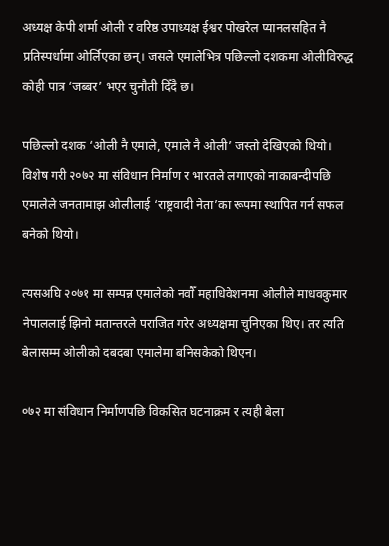अध्यक्ष केपी शर्मा ओली र वरिष्ठ उपाध्यक्ष ईश्वर पोखरेल प्यानलसहित नै प्रतिस्पर्धामा ओर्लिएका छन्। जसले एमालेभित्र पछिल्लो दशकमा ओलीविरुद्ध कोही पात्र ‘जब्बर’ भएर चुनौती दिँदै छ।

पछिल्लो दशक ‘ओली नै एमाले, एमाले नै ओली’ जस्तो देखिएको थियो। विशेष गरी २०७२ मा संविधान निर्माण र भारतले लगाएको नाकाबन्दीपछि एमालेले जनतामाझ ओलीलाई ‘राष्ट्रवादी नेता’का रूपमा स्थापित गर्न सफल बनेको थियो।

त्यसअघि २०७१ मा सम्पन्न एमालेको नवौँ महाधिवेशनमा ओलीले माधवकुमार नेपाललाई झिनो मतान्तरले पराजित गरेर अध्यक्षमा चुनिएका थिए। तर त्यति बेलासम्म ओलीको दबदबा एमालेमा बनिसकेको थिएन।

०७२ मा संविधान निर्माणपछि विकसित घटनाक्रम र त्यही बेला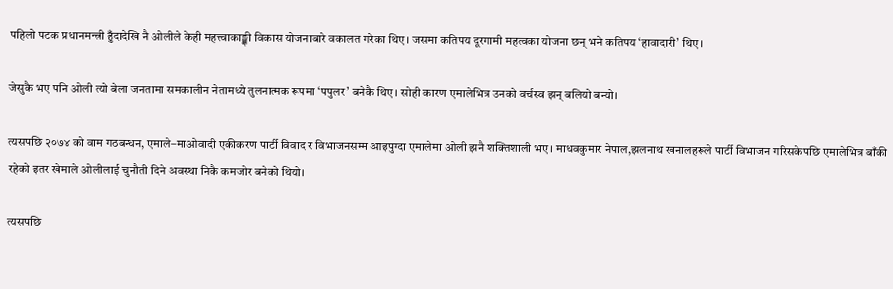पहिलो पटक प्रधानमन्त्री हुँदादेखि नै ओलीले केही महत्त्वाकाङ्क्षी विकास योजनाबारे वकालत गरेका थिए। जसमा कतिपय दूरगामी महत्वका योजना छन् भने कतिपय ‘हावादारी’ थिए।

जेसुकै भए पनि ओली त्यो बेला जनतामा समकालीन नेतामध्ये तुलनात्मक रूपमा ‘पपुलर’ बनेकै थिए। सोही कारण एमालेभित्र उनको वर्चस्व झन् बलियो बन्यो।

त्यसपछि २०७४ को वाम गठबन्धन, एमाले–माओवादी एकीकरण पार्टी विवाद र विभाजनसम्म आइपुग्दा एमालेमा ओली झनै शक्तिशाली भए। माधवकुमार नेपाल,झलनाथ खनालहरूले पार्टी विभाजन गरिसकेपछि एमालेभित्र बाँकी रहेको इतर खेमाले ओलीलाई चुनौती दिने अवस्था निकै कमजोर बनेको थियो।

त्यसपछि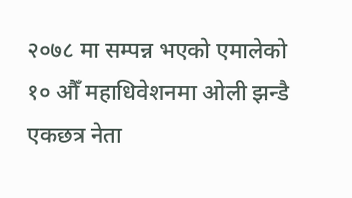२०७८ मा सम्पन्न भएको एमालेको १० औँ महाधिवेशनमा ओली झन्डै एकछत्र नेता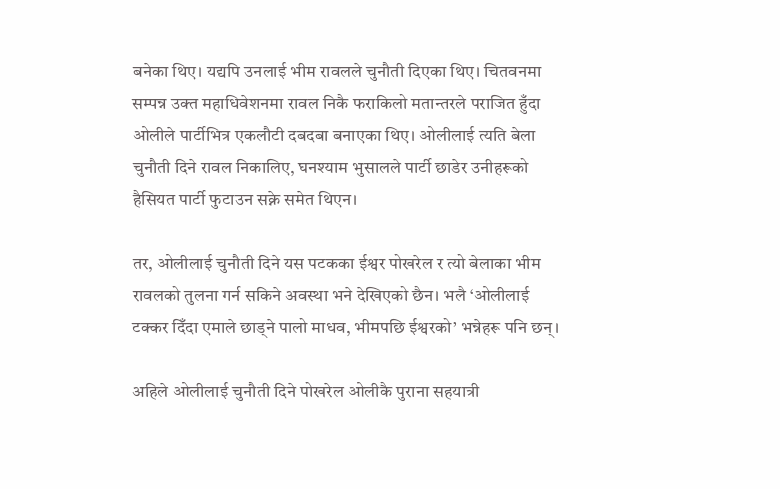बनेका थिए। यद्यपि उनलाई भीम रावलले चुनौती दिएका थिए। चितवनमा सम्पन्न उक्त महाधिवेशनमा रावल निकै फराकिलो मतान्तरले पराजित हुँदा ओलीले पार्टीभित्र एकलौटी दबदबा बनाएका थिए। ओलीलाई त्यति बेला चुनौती दिने रावल निकालिए, घनश्याम भुसालले पार्टी छाडेर उनीहरूको हैसियत पार्टी फुटाउन सक्ने समेत थिएन।

तर, ओलीलाई चुनौती दिने यस पटकका ईश्वर पोखरेल र त्यो बेलाका भीम रावलको तुलना गर्न सकिने अवस्था भने देखिएको छैन। भलै ‘ओलीलाई टक्कर दिँदा एमाले छाड्ने पालो माधव, भीमपछि ईश्वरको’ भन्नेहरू पनि छन्।

अहिले ओलीलाई चुनौती दिने पोखरेल ओलीकै पुराना सहयात्री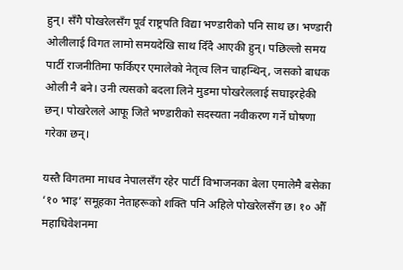हुन्। सँगै पोखरेलसँग पूर्व राष्ट्रपति विद्या भण्डारीको पनि साथ छ। भण्डारी ओलीलाई विगत लामो समयदेखि साथ दिँदै आएकी हुन्। पछिल्लो समय पार्टी राजनीतिमा फर्किएर एमालेको नेतृत्व लिन चाहन्थिन्, जसको बाधक ओली नै बने। उनी त्यसको बदला लिने मुडमा पोखरेललाई सघाइरहेकी छन्। पोखरेलले आफू जिते भण्डारीको सदस्यता नवीकरण गर्ने घोषणा गरेका छन्।

यस्तै विगतमा माधव नेपालसँग रहेर पार्टी विभाजनका बेला एमालेमै बसेका ‘१० भाइ’ समूहका नेताहरूको शक्ति पनि अहिले पोखरेलसँग छ। १० औँ महाधिवेशनमा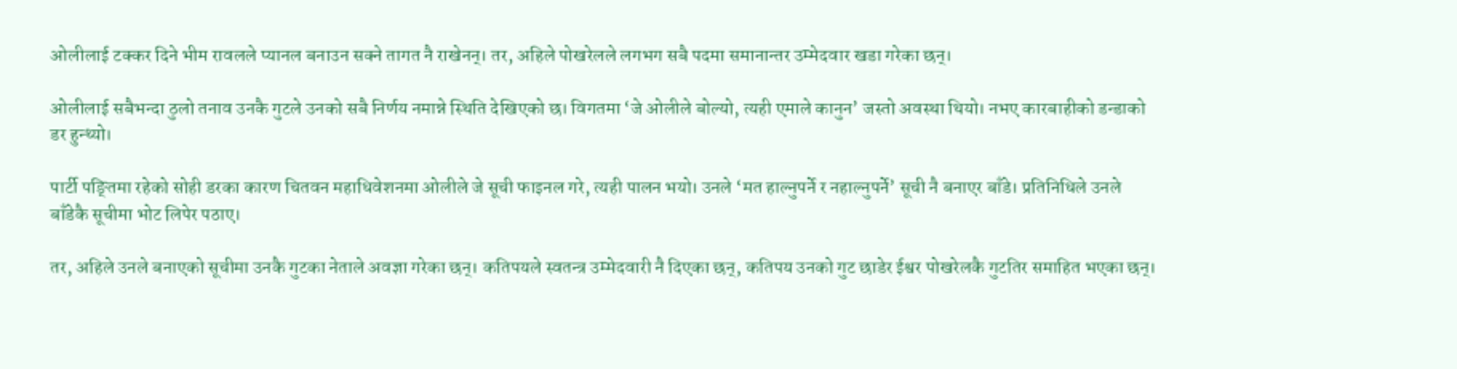ओलीलाई टक्कर दिने भीम रावलले प्यानल बनाउन सक्ने तागत नै राखेनन्। तर, अहिले पोखरेलले लगभग सबै पदमा समानान्तर उम्मेदवार खडा गरेका छन्।

ओलीलाई सबैभन्दा ठुलो तनाव उनकै गुटले उनको सबै निर्णय नमान्ने स्थिति देखिएको छ। विगतमा ‘जे ओलीले बोल्यो, त्यही एमाले कानुन’ जस्तो अवस्था थियो। नभए कारबाहीको डन्डाको डर हुन्थ्यो।

पार्टी पङ्तिमा रहेको सोही डरका कारण चितवन महाधिवेशनमा ओलीले जे सूची फाइनल गरे, त्यही पालन भयो। उनले ‘मत हाल्नुपर्ने र नहाल्नुपर्ने’ सूची नै बनाएर बाँडे। प्रतिनिधिले उनले बाँडेकै सूचीमा भोट लिपेर पठाए।

तर, अहिले उनले बनाएको सूचीमा उनकै गुटका नेताले अवज्ञा गरेका छन्। कतिपयले स्वतन्त्र उम्मेदवारी नै दिएका छन्, कतिपय उनको गुट छाडेर ईश्वर पोखरेलकै गुटतिर समाहित भएका छन्।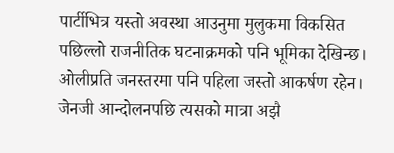पार्टीभित्र यस्तो अवस्था आउनुमा मुलुकमा विकसित पछिल्लो राजनीतिक घटनाक्रमको पनि भूमिका देखिन्छ। ओलीप्रति जनस्तरमा पनि पहिला जस्तो आकर्षण रहेन। जेनजी आन्दोलनपछि त्यसको मात्रा अझै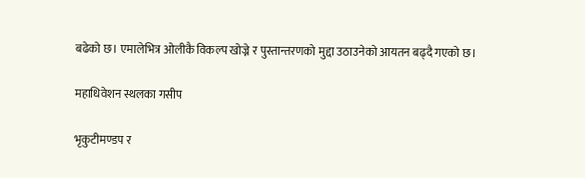बढेको छ। एमालेभित्र ओलीकै विकल्प खोज्ने र पुस्तान्तरणको मुद्दा उठाउनेको आयतन बढ्दै गएको छ।

महाधिवेशन स्थलका गसीप

भृकुटीमण्डप र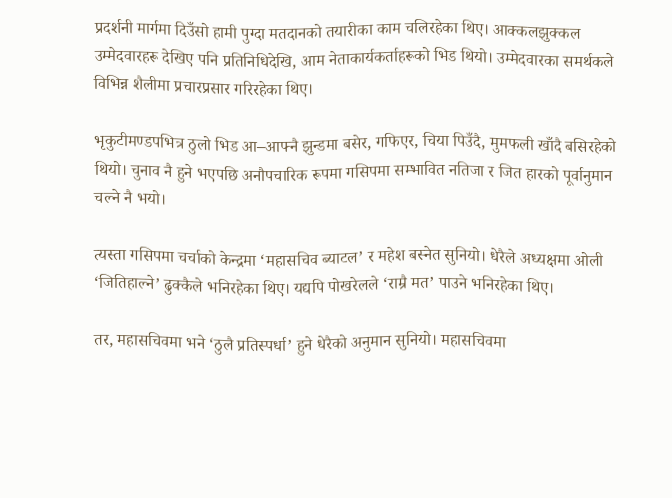प्रदर्शनी मार्गमा दिउँसो हामी पुग्दा मतदानको तयारीका काम चलिरहेका थिए। आक्कलझुक्कल उम्मेदवारहरू देखिए पनि प्रतिनिधिदेखि, आम नेताकार्यकर्ताहरूको भिड थियो। उम्मेदवारका समर्थकले विभिन्न शैलीमा प्रचारप्रसार गरिरहेका थिए।

भृकुटीमण्डपभित्र ठुलो भिड आ–आफ्नै झुन्डमा बसेर, गफिएर, चिया पिउँदै, मुमफली खाँदै बसिरहेको थियो। चुनाव नै हुने भएपछि अनौपचारिक रूपमा गसिपमा सम्भावित नतिजा र जित हारको पूर्वानुमान चल्ने नै भयो।

त्यस्ता गसिपमा चर्चाको केन्द्रमा ‘महासचिव ब्याटल’ र महेश बस्नेत सुनियो। धेरैले अध्यक्षमा ओली ‘जितिहाल्ने’ ढुक्कैले भनिरहेका थिए। यद्यपि पोखरेलले ‘राम्रै मत’ पाउने भनिरहेका थिए।

तर, महासचिवमा भने ‘ठुलै प्रतिस्पर्धा’ हुने धेरैको अनुमान सुनियो। महासचिवमा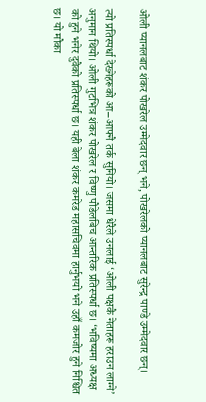ओली प्यानलबाट शंकर पोखरेल उम्मेदवार छन् भने, पोखरेलको प्यानलबाट सुरेन्द्र पाण्डे उम्मेदवार छन्।

त्यो प्रतिस्पर्धा देख्नेहरूको आ–आफ्नै तर्क सुनियो। जसमा धेरैले उनलाई ‘ओली पक्षकै नेताहरू हराउन लाग्ने’ अनुमान थियो। ओली गुटभित्र शंकर पोखरेल र विष्णु पौडेलबिच आन्तरिक प्रतिस्पर्धा छ। ‘भविष्यमा अध्यक्ष को हुने भनेर दुवैको प्रतिस्पर्धा छ। यही बेला शंकर कमरेड महासचिवमा हार्नुभयो भने उहाँ कमजोर हुने निश्चित छ। यो मौका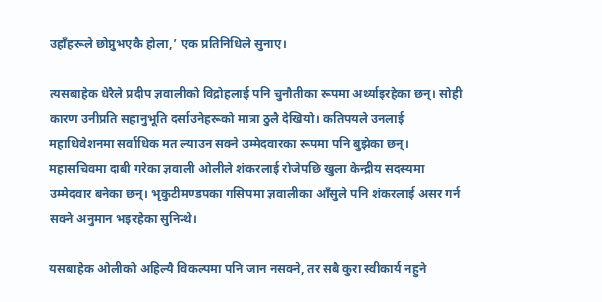उहाँहरूले छोप्नुभएकै होला,’ एक प्रतिनिधिले सुनाए।

त्यसबाहेक धेरैले प्रदीप ज्ञवालीको विद्रोहलाई पनि चुनौतीका रूपमा अर्थ्याइरहेका छन्। सोही कारण उनीप्रति सहानुभूति दर्साउनेहरूको मात्रा ठुलै देखियो। कतिपयले उनलाई महाधिवेशनमा सर्वाधिक मत ल्याउन सक्ने उम्मेदवारका रूपमा पनि बुझेका छन्। महासचिवमा दाबी गरेका ज्ञवाली ओलीले शंकरलाई रोजेपछि खुला केन्द्रीय सदस्यमा उम्मेदवार बनेका छन्। भृकुटीमण्डपका गसिपमा ज्ञवालीका आँसुले पनि शंकरलाई असर गर्न सक्ने अनुमान भइरहेका सुनिन्थे।

यसबाहेक ओलीको अहिल्यै विकल्पमा पनि जान नसक्ने, तर सबै कुरा स्वीकार्य नहुने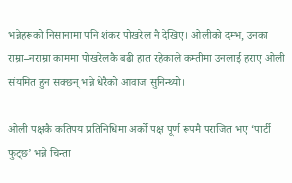भन्नेहरूको निसानामा पनि शंकर पोखरेल नै देखिए। ओलीको दम्भ, उनका राम्रा–नराम्रा काममा पोखरेलकै बढी हात रहेकाले कम्तीमा उनलाई हराए ओली संयमित हुन सक्छन् भन्ने धेरैको आवाज सुनिन्थ्यो।

ओली पक्षकै कतिपय प्रतिनिधिमा अर्को पक्ष पूर्ण रूपमै पराजित भए ‘पार्टी फुट्छ’ भन्ने चिन्ता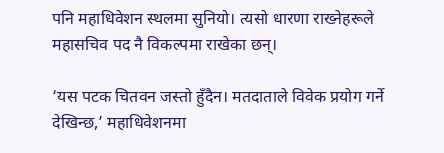पनि महाधिवेशन स्थलमा सुनियो। त्यसो धारणा राख्नेहरूले महासचिव पद नै विकल्पमा राखेका छन्।

‘यस पटक चितवन जस्तो हुँदैन। मतदाताले विवेक प्रयोग गर्ने देखिन्छ,’ महाधिवेशनमा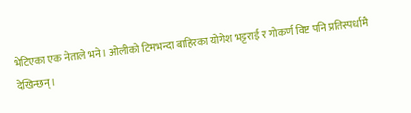भेटिएका एक नेताले भने। ओलीको टिमभन्दा बाहिरका योगेश भट्टराई र गोकर्ण विष्ट पनि प्रतिस्पर्धामै देखिन्छन्।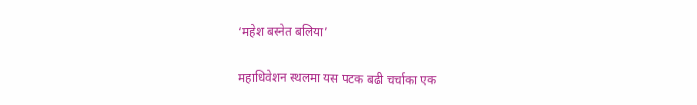‘महेश बस्नेत बलिया’

महाधिवेशन स्थलमा यस पटक बढी चर्चाका एक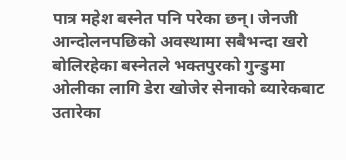पात्र महेश बस्नेत पनि परेका छन्। जेनजी आन्दोलनपछिको अवस्थामा सबैभन्दा खरो बोलिरहेका बस्नेतले भक्तपुरको गुन्डुमा ओलीका लागि डेरा खोजेर सेनाको ब्यारेकबाट उतारेका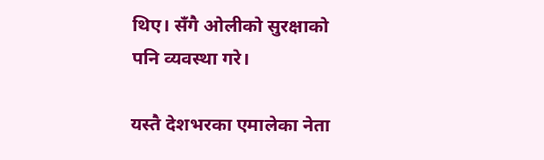थिए। सँगै ओलीको सुरक्षाको पनि व्यवस्था गरे।

यस्तै देशभरका एमालेका नेता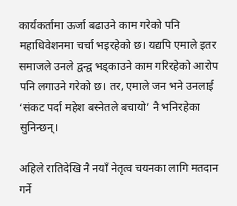कार्यकर्तामा ऊर्जा बढाउने काम गरेको पनि महाधिवेशनमा चर्चा भइरहेको छ। यद्यपि एमाले इतर समाजले उनले द्वन्द्व भड्काउने काम गरिरहेको आरोप पनि लगाउने गरेको छ। तर, एमाले जन भने उनलाई ‘संकट पर्दा महेश बस्नेतले बचायो’ नै भनिरहेका सुनिन्छन्।

अहिले रातिदेखि नै नयाँ नेतृत्व चयनका लागि मतदान गर्ने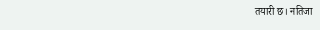तयारी छ। नतिजा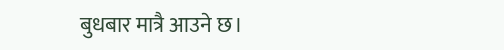बुधबार मात्रै आउने छ।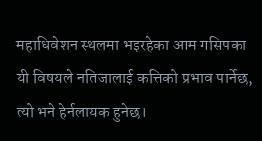महाधिवेशन स्थलमा भइरहेका आम गसिपका यी विषयले नतिजालाई कत्तिको प्रभाव पार्नेछ, त्यो भने हेर्नलायक हुनेछ।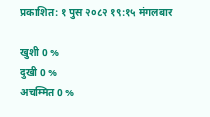प्रकाशित: १ पुस २०८२ १९:१५ मंगलबार

खुशी 0 %
दुखी 0 %
अचम्मित 0 %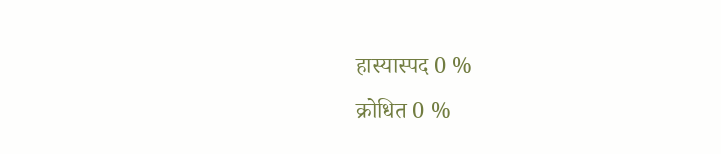हास्यास्पद 0 %
क्रोधित 0 %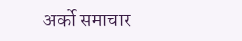अर्को समाचार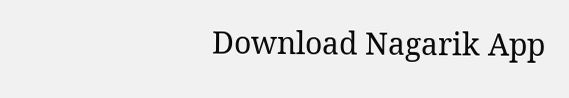Download Nagarik App